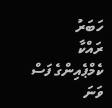ހަބަރު
ރައްކާ ކެމްޕެއިންގެ ފަސް ވަނަ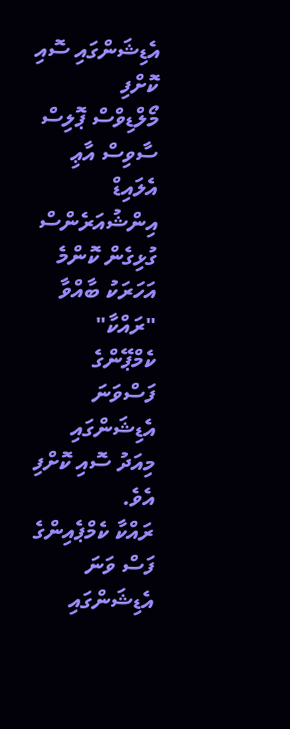އެޑިޝަންގައި ސޮއި ކޮށްފި
މޯލްޑިވްސް ޕޮލިސް ސާވިސް އާޢި އެލައިޑް އިންޝުއަރެންސް ގުޅިގެން ކޮންމެ އަހަރަކު ބާއްވާ "ރައްކާ" ކެމްޕޭންގެ ފަސްވަނަ އެޑިޝަންގައި މިއަދު ސޮއި ކޮށްފި އެވެ.
ރައްކާ ކެމްޕެއިންގެ ފަސް ވަނަ އެޑިޝަންގައި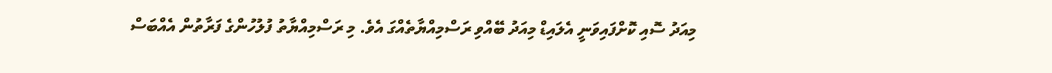މިއަދު ސޮއި ކޮށްފައިވަނީ އެލައިޑް މިއަދު ބޭއްވި ރަސްމިއްޔާތެއްގަ އެވެ. މި ރަސްމިއްޔާތު ފުލުހުންގެ ފަރާތުން އެއްބަސް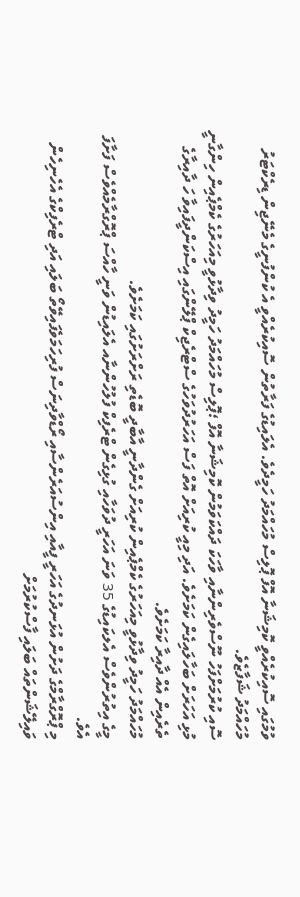ވުމުގައި ސޮއިކުރެއްވީ ކޮމިޝަނާ އޮފް ޕޮލިސް މުހައްމަދު ހަމީދެވެ. އެލައިޑުގެ ފަރާތުން ސޮއިކުރެއްވީ އެ ކުންފުނީގެ މެނޭޖިން ޑިރެކްޓަރު މުހައްމަދު ޝަފާޒެވެ.
ސޮއި ކުރުމަށްފަހު ނޫސްވެރިންނާއި ވާހަކަ ދައްކަވަމުން ކޮމިޝަނާ އޮފް ؛ޕޮލިސް މުހައްމަދު ހަމީދު ވިދާޅުވީ މިއަހަރުގެ ކެމްޕެއިން ހިންގާނީ މުޅި އަހަރަށް ބަހާލައިގެން ކަމަށެވެ. އަދި މިއީ ކުރިއަށް އޮތް ފަސް އަހަރުދުވަހުގެ ސްޓްރެޖިކް ޕްލޭންގައި އިސްކަންދީފައިވާ ހަ ދާއިރާގެ ތެރެއިން އެއް ދާއިރާ ކަމަށެވެ.
މުހައްމަދު ހަމީދު ވިދާޅުވީ މިއަހަރުގެ ކެމްޕެއިން ކުރިއަށް ގެންދާނީ އާބާދީ ބޮޑެތި ރަށްރަށުގައި ކަމަށެވެ.
މީގެ އިތުރުންވެސް އެލކައިޑުގެ 35 ވަނަ އަހަރީ ދުވަހާއި ގުޅިގެން ޓްރެފިކް ފުލުހުންނާއ އެލައިޑުން ވަނީ ހާއްސަ ޕްރޮގްރާމެއްވެސް ފަށާފަ އެވެ.
މި ޕްރޮގްރާމްގެ ދަށުން އުޅަނދުގެ އަހަރީ ފީއާއި އިންސުއަރެންސާއި ރޯޑްވާދިނަސް ފުރިހަމަވެފައިވޭތޯ ބަލައި އަދި ޓްރެފިކްގެ އެހެނިހެން ވައިލޭޝަންތައް ބަލައި ފާސްކުރުމަށް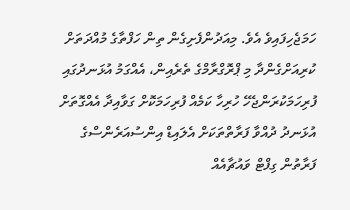ހަމަޖެހިފައިވެ އެވެ. މިއަދުންފެށިގެން ތިން ހަފްތާގެ މުއްދަތަށް ކުރިއަށްގެންދާ މި ޕްރޮގްރާމްގެ ތެރެއިން، އެއްގަމު އުޅަނދުގައި ފުރިހަމަކުރަންޖެހޭ ހުރިހާ ކަމެއް ފުރިހަމަކޮށް ގަވާއިދާ އެއްގޮތަށް އުޅަނދު ދުއްވާ ފަރާތްތަކަށް އެލައިޑް އިންސުއަރެންސްގެ ފަރާތުން ގިފްޓް ވައުޗާއެއް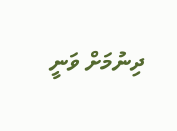ދިނުމަށް ވަނީ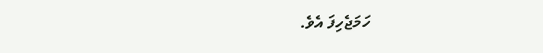ހަމަޖެހިފަ އެވެ.